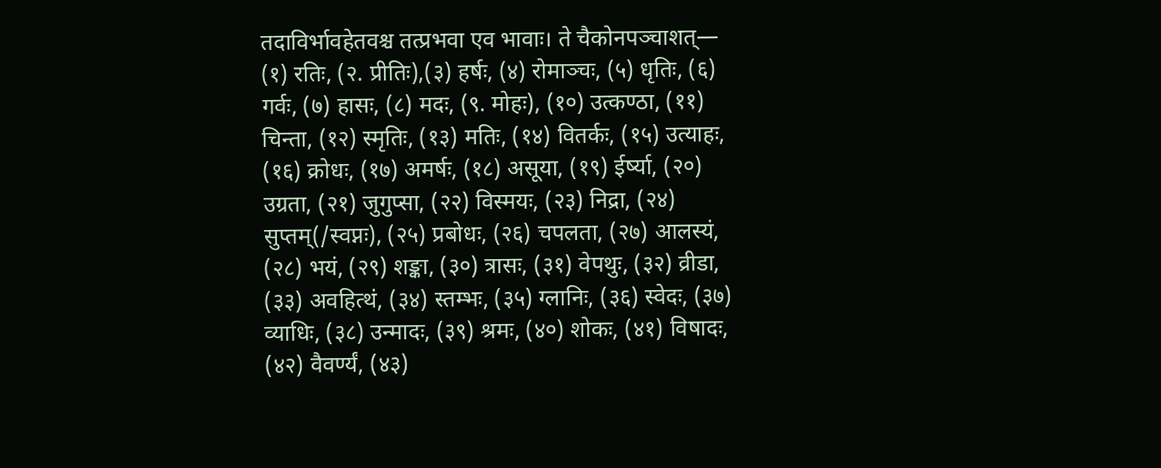तदाविर्भावहेतवश्च तत्प्रभवा एव भावाः। ते चैकोनपञ्चाशत्—
(१) रतिः, (२. प्रीतिः),(३) हर्षः, (४) रोमाञ्चः, (५) धृतिः, (६) गर्वः, (७) हासः, (८) मदः, (९. मोहः), (१०) उत्कण्ठा, (११) चिन्ता, (१२) स्मृतिः, (१३) मतिः, (१४) वितर्कः, (१५) उत्याहः, (१६) क्रोधः, (१७) अमर्षः, (१८) असूया, (१९) ईर्ष्या, (२०) उग्रता, (२१) जुगुप्सा, (२२) विस्मयः, (२३) निद्रा, (२४) सुप्तम्(/स्वप्नः), (२५) प्रबोधः, (२६) चपलता, (२७) आलस्यं, (२८) भयं, (२९) शङ्का, (३०) त्रासः, (३१) वेपथुः, (३२) व्रीडा, (३३) अवहित्थं, (३४) स्तम्भः, (३५) ग्लानिः, (३६) स्वेदः, (३७) व्याधिः, (३८) उन्मादः, (३९) श्रमः, (४०) शोकः, (४१) विषादः, (४२) वैवर्ण्यं, (४३)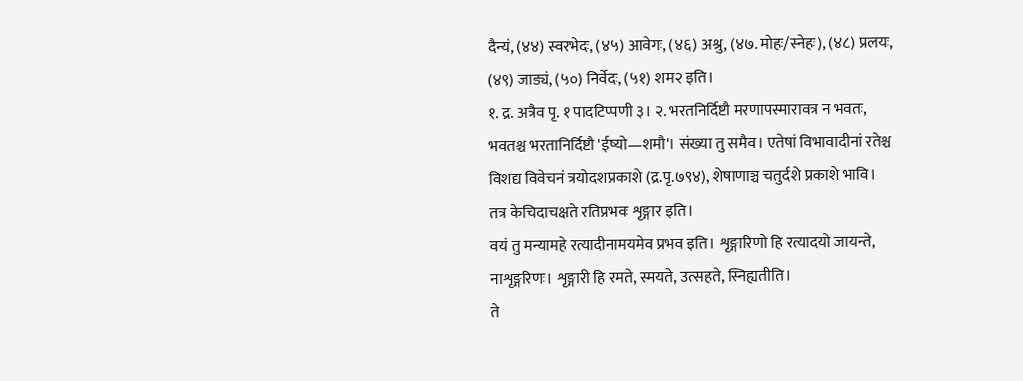दैन्यं, (४४) स्वरभेदः, (४५) आवेगः, (४६) अश्रु, (४७. मोहः/स्नेहः), (४८) प्रलयः, (४९) जाड्यं, (५०) निर्वेदः, (५१) शम२ इति।
१. द्र. अत्रैव पृ. १ पादटिप्पणी ३। २. भरतनिर्दिष्टौ मरणापस्मारावत्र न भवतः, भवतश्च भरतानिर्दिष्टौ 'ईष्यो—शमौ'। संख्या तु समैव। एतेषां विभावादीनां रतेश्च विशद्य विवेचनं त्रयोदशप्रकाशे (द्र.पृ.७९४), शेषाणाञ्च चतुर्दशे प्रकाशे भावि।
तत्र केचिदाचक्षते रतिप्रभवः शृङ्गार इति।
वयं तु मन्यामहे रत्यादीनामयमेव प्रभव इति। शृङ्गारिणो हि रत्यादयो जायन्ते, नाशृङ्गरिणः। शृङ्गारी हि रमते, स्मयते, उत्सहते, स्निह्यतीति।
ते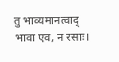तु भाव्यमानत्वाद् भावा एव, न रसाः।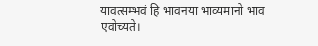यावत्सम्भवं हि भावनया भाव्यमानो भाव एवोच्यते।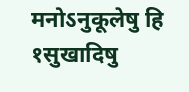मनोऽनुकूलेषु हि १सुखादिषु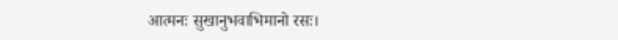आत्मनः सुखानुभवाभिमानो रसः।